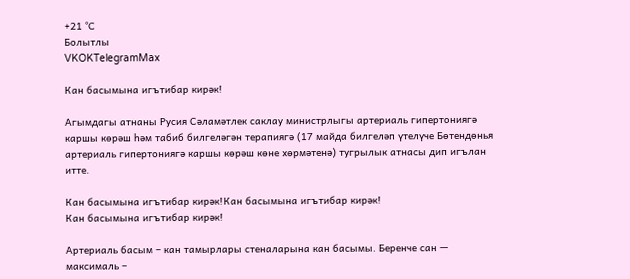+21 °С
Болытлы
VKOKTelegramMax

Кан басымына игътибар кирәк!

Агымдагы атнаны Русия Сәламәтлек саклау министрлыгы артериаль гипертониягә каршы көрәш һәм табиб билгеләгән терапиягә (17 майда билгеләп үтелүче Бөтендөнья артериаль гипертониягә каршы көрәш көне хөрмәтенә) тугрылык атнасы дип игълан итте.

Кан басымына игътибар кирәк!Кан басымына игътибар кирәк!
Кан басымына игътибар кирәк!

Артериаль басым – кан тамырлары стеналарына кан басымы. Беренче сан — максималь –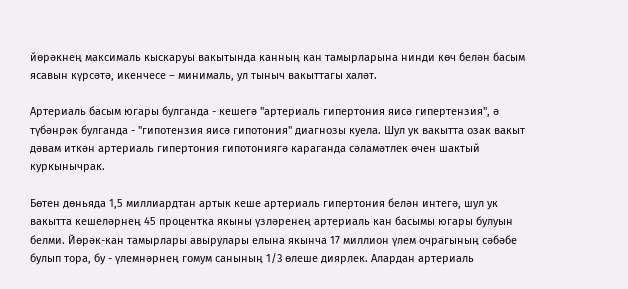йөрәкнең максималь кыскаруы вакытында канның кан тамырларына нинди көч белән басым ясавын күрсәтә, икенчесе – минималь, ул тыныч вакыттагы халәт.

Артериаль басым югары булганда - кешегә "артериаль гипертония яисә гипертензия", ә түбәнрәк булганда - "гипотензия яисә гипотония" диагнозы куела. Шул ук вакытта озак вакыт дәвам иткән артериаль гипертония гипотониягә караганда сәламәтлек өчен шактый куркынычрак.

Бөтен дөньяда 1,5 миллиардтан артык кеше артериаль гипертония белән интегә, шул ук вакытта кешеләрнең 45 процентка якыны үзләренең артериаль кан басымы югары булуын белми. Йөрәк-кан тамырлары авырулары елына якынча 17 миллион үлем очрагының сәбәбе булып тора, бу - үлемнәрнең гомум санының 1/3 өлеше диярлек. Алардан артериаль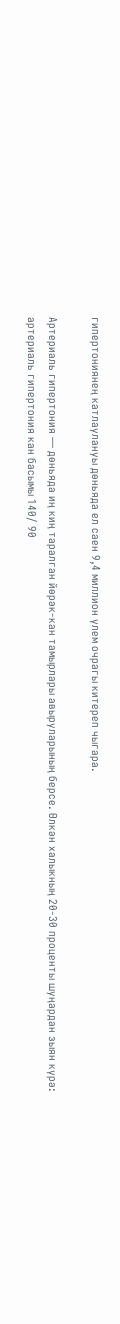гипертониянең катлаулануы дөньяда ел саен 9,4 миллион үлем очрагы китереп чыгара.

Артериаль гипертония — дөньяда иң киң таралган йөрәк-кан тамырлары авыруларының берсе. Өлкән халыкның 20-30 проценты шуңардан зыян күрә:
артериаль гипертония кан басымы 140/ 90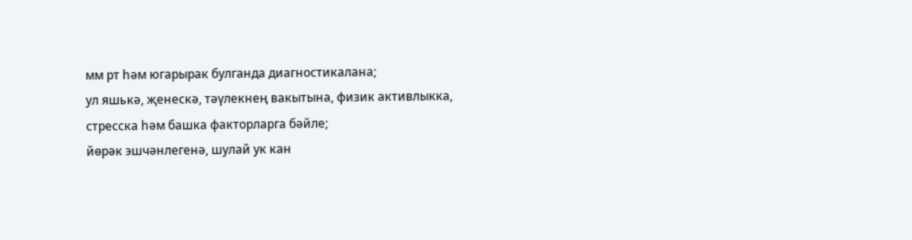мм рт һәм югарырак булганда диагностикалана;
ул яшькә, җенескә, тәүлекнең вакытына, физик активлыкка, стресска һәм башка факторларга бәйле;
йөрәк эшчәнлегенә, шулай ук кан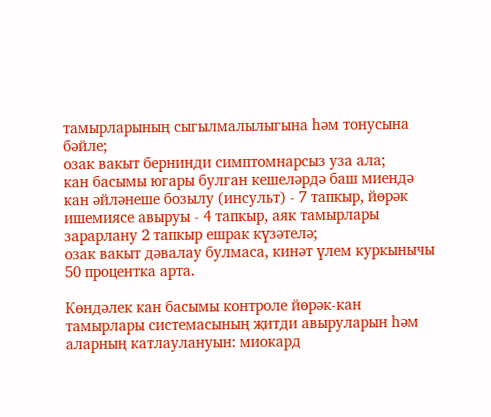тамырларының сыгылмалылыгына һәм тонусына бәйле;
озак вакыт бернинди симптомнарсыз уза ала;
кан басымы югары булган кешеләрдә баш миендә кан әйләнеше бозылу (инсульт) - 7 тапкыр, йөрәк ишемиясе авыруы - 4 тапкыр, аяк тамырлары зарарлану 2 тапкыр ешрак күзәтелә;
озак вакыт дәвалау булмаса, кинәт үлем куркынычы 50 процентка арта.

Көндәлек кан басымы контроле йөрәк-кан тамырлары системасының җитди авыруларын һәм аларның катлаулануын: миокард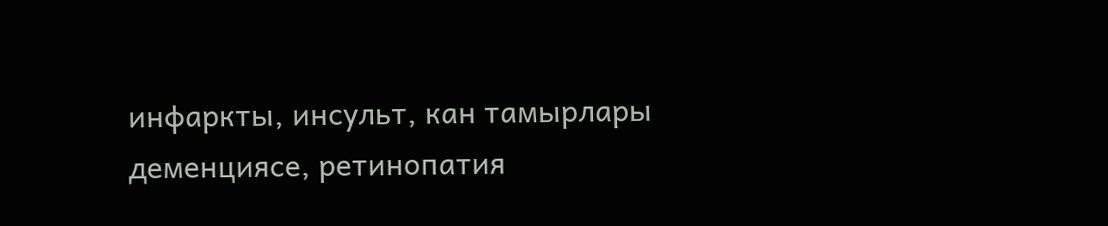инфаркты, инсульт, кан тамырлары деменциясе, ретинопатия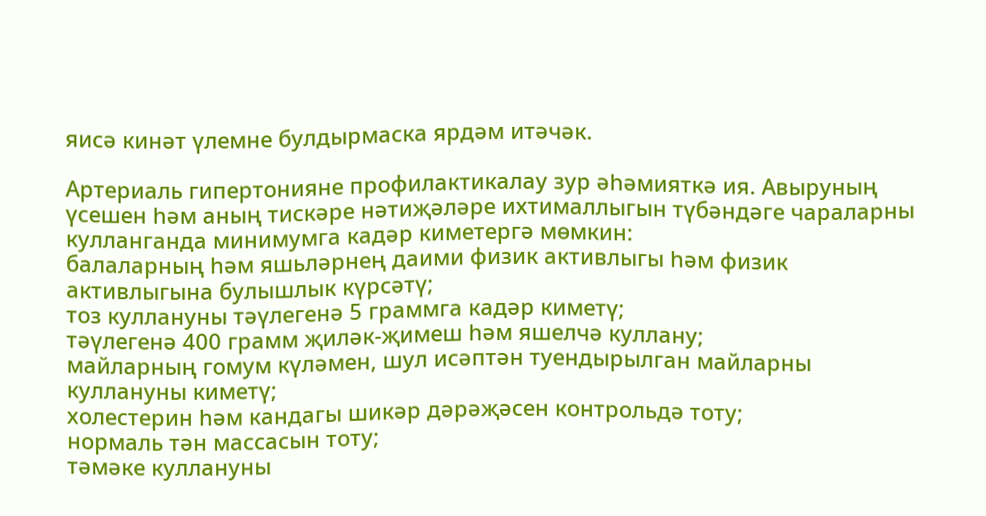яисә кинәт үлемне булдырмаска ярдәм итәчәк.

Артериаль гипертонияне профилактикалау зур әһәмияткә ия. Авыруның үсешен һәм аның тискәре нәтиҗәләре ихтималлыгын түбәндәге чараларны кулланганда минимумга кадәр киметергә мөмкин:
балаларның һәм яшьләрнең даими физик активлыгы һәм физик активлыгына булышлык күрсәтү;
тоз куллануны тәүлегенә 5 граммга кадәр киметү;
тәүлегенә 400 грамм җиләк-җимеш һәм яшелчә куллану;
майларның гомум күләмен, шул исәптән туендырылган майларны куллануны киметү;
холестерин һәм кандагы шикәр дәрәҗәсен контрольдә тоту;
нормаль тән массасын тоту;
тәмәке куллануны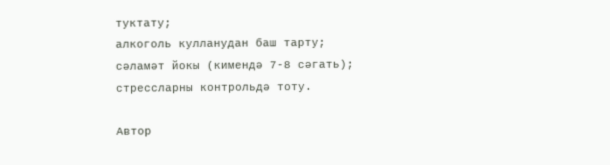туктату;
алкоголь кулланудан баш тарту;
сәламәт йокы (кимендә 7-8 сәгать);
стрессларны контрольдә тоту.

Автор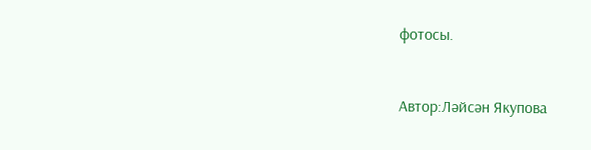фотосы.



Автор:Ләйсән Якупова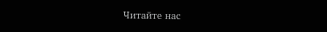Читайте нас